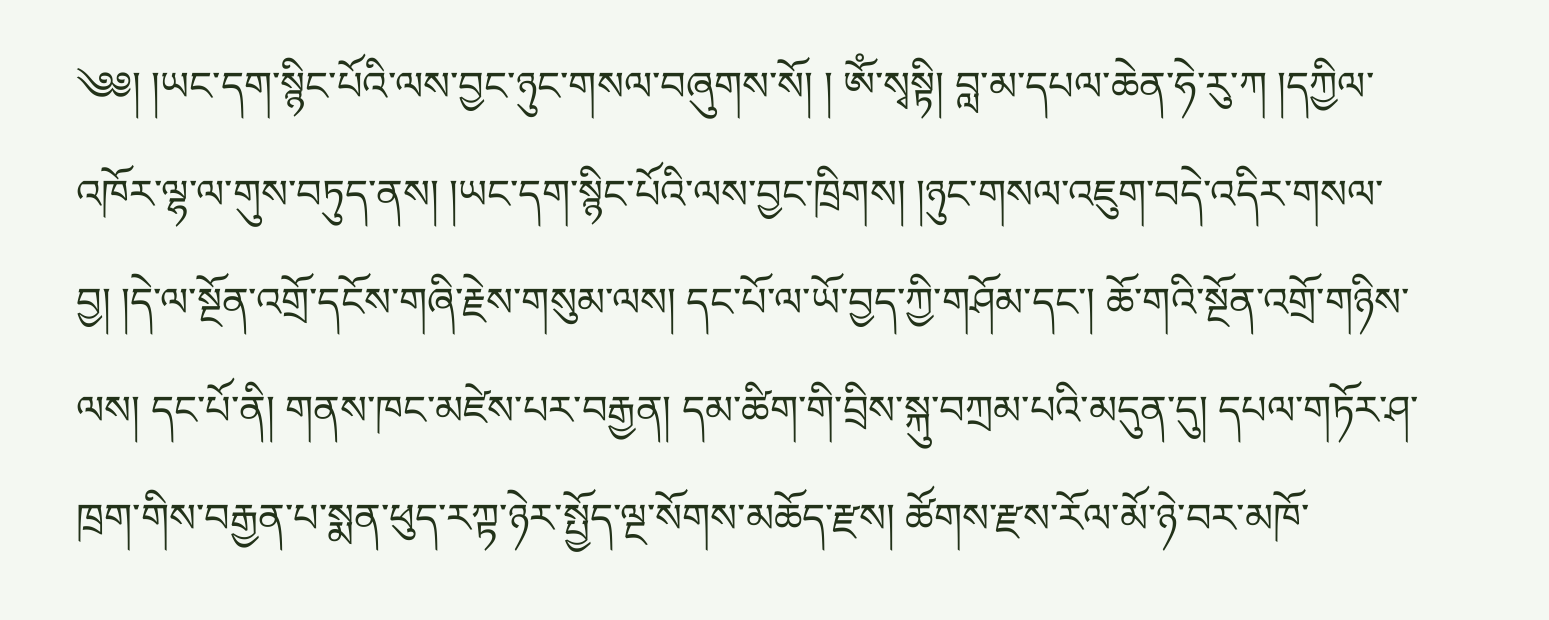༄༅། །ཡང་དག་སྙིང་པོའི་ལས་བྱང་ཉུང་གསལ་བཞུགས་སོ། ། ཨོཾ་སྭསྟི། བླ་མ་དཔལ་ཆེན་ཧེ་རུ་ཀ །དཀྱིལ་འཁོར་ལྷ་ལ་གུས་བཏུད་ནས། །ཡང་དག་སྙིང་པོའི་ལས་བྱང་ཁྲིགས། །ཉུང་གསལ་འཇུག་བདེ་འདིར་གསལ་བྱ། །དེ་ལ་སྔོན་འགྲོ་དངོས་གཞི་རྗེས་གསུམ་ལས། དང་པོ་ལ་ཡོ་བྱད་ཀྱི་གཤོམ་དང་། ཆོ་གའི་སྔོན་འགྲོ་གཉིས་ལས། དང་པོ་ནི། གནས་ཁང་མཛེས་པར་བརྒྱན། དམ་ཚིག་གི་བྲིས་སྐུ་བཀྲམ་པའི་མདུན་དུ། དཔལ་གཏོར་ཤ་ཁྲག་གིས་བརྒྱན་པ་སྨན་ཕུད་རཀྟ་ཉེར་སྤྱོད་ལྔ་སོགས་མཆོད་རྫས། ཚོགས་རྫས་རོལ་མོ་ཉེ་བར་མཁོ་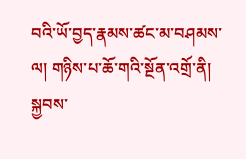བའི་ཡོ་བྱད་རྣམས་ཚང་མ་བཤམས་ལ། གཉིས་པ་ཆོ་གའི་སྔོན་འགྲོ་ནི། སྐྱབས་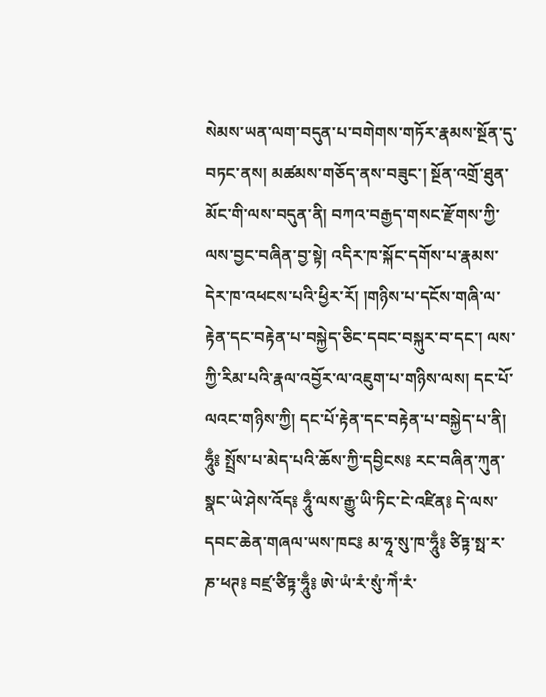སེམས་ཡན་ལག་བདུན་པ་བགེགས་གཏོར་རྣམས་སྔོན་དུ་བཏང་ནས། མཚམས་གཅོད་ནས་བཟུང་། སྔོན་འགྲོ་ཐུན་མོང་གི་ལས་བདུན་ནི། བཀའ་བརྒྱད་གསང་རྫོགས་ཀྱི་ལས་བྱང་བཞིན་བྱ་སྟེ། འདིར་ཁ་སྐོང་དགོས་པ་རྣམས་དེར་ཁ་འཕངས་པའི་ཕྱིར་རོ། །གཉིས་པ་དངོས་གཞི་ལ་རྟེན་དང་བརྟེན་པ་བསྐྱེད་ཅིང་དབང་བསྐུར་བ་དང་། ལས་ཀྱི་རིམ་པའི་རྣལ་འབྱོར་ལ་འཇུག་པ་གཉིས་ལས། དང་པོ་ལའང་གཉིས་ཀྱི། དང་པོ་རྟེན་དང་བརྟེན་པ་བསྐྱེད་པ་ནི། ཧཱུྃ༔ སྤྲོས་པ་མེད་པའི་ཆོས་ཀྱི་དབྱིངས༔ རང་བཞིན་ཀུན་སྣང་ཡེ་ཤེས་འོད༔ ཧཱུྃ་ལས་རྒྱུ་ཡི་ཏིང་ངེ་འཛིན༔ དེ་ལས་དབང་ཆེན་གཞལ་ཡས་ཁང༔ མ་ཧཱ་སུ་ཁ་ཧཱུྃ༔ ཙིཏྟ་སྥ་ར་ཎ་ཕཊ༔ བཛྲ་ཙིཏྟ་ཧཱུྃ༔ ཨེ་ཡཾ་རཾ་སུཾ་ཀེཾ་རཾ་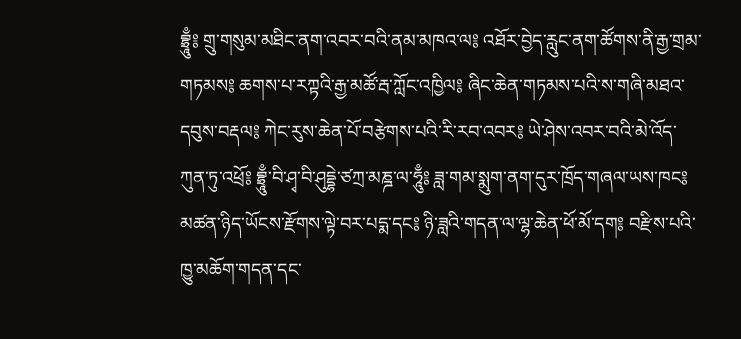བྷྲཱུྃ༔ གྲུ་གསུམ་མཐིང་ནག་འབར་བའི་ནམ་མཁའ་ལ༔ འཐོར་བྱེད་རླུང་ནག་ཚོགས་ནི་རྒྱ་གྲམ་གཏམས༔ ཆགས་པ་རཀྟའི་རྒྱ་མཚོ་རྦ་ཀློང་འཁྱིལ༔ ཞིང་ཆེན་གཏམས་པའི་ས་གཞི་མཐའ་དབུས་བརྡལ༔ ཀེང་རུས་ཆེན་པོ་བརྩེགས་པའི་རི་རབ་འབར༔ ཡེ་ཤེས་འབར་བའི་མེ་འོད་ཀུན་ཏུ་འཕྲོ༔ བྷྲཱུྃ་བི་ཤྭ་བི་ཤུདྡྷེ་ཙཀྲ་མཎྜ་ལ་ཧཱུྃ༔ ཟླ་གམ་སྨུག་ནག་དུར་ཁྲོད་གཞལ་ཡས་ཁང༔ མཚན་ཉིད་ཡོངས་རྫོགས་ལྟེ་བར་པདྨ་དང༔ ཉི་ཟླའི་གདན་ལ་ལྷ་ཆེན་ཕོ་མོ་དག༔ བརྫིས་པའི་ཁྱུ་མཆོག་གདན་དང་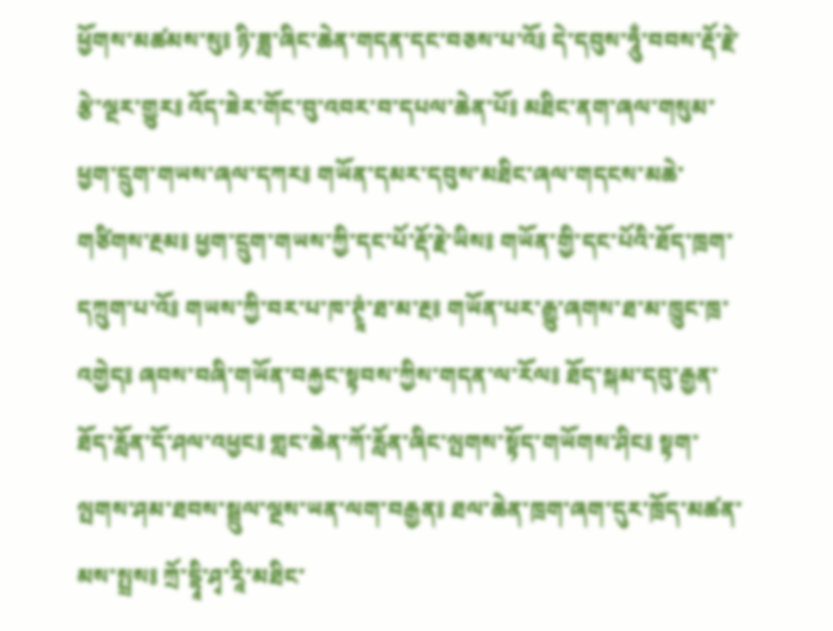ཕྱོགས་མཚམས་སུ༔ ཉི་ཟླ་ཞིང་ཆེན་གདན་དང་བཅས་པ་འོ༔ དེ་དབུས་ཧཱུྃ་བབས་རྡོ་རྗེ་རྩེ་ལྔར་གྱུར༔ འོད་ཟེར་གོང་བུ་འབར་བ་དཔལ་ཆེན་པོ༔ མཐིང་ནག་ཞལ་གསུམ་ཕྱག་དྲུག་གཡས་ཞལ་དཀར༔ གཡོན་དམར་དབུས་མཐིང་ཞལ་གདངས་མཆེ་གཙིགས་རྔམ༔ ཕྱག་དྲུག་གཡས་ཀྱི་དང་པོ་རྡོ་རྗེ་ཡིས༔ གཡོན་གྱི་དང་པོའི་ཐོད་ཁྲག་དཀྲུག་པ་འོ༔ གཡས་ཀྱི་བར་པ་ཁ་ཊྭཱཾ་ཐ་མ་རྔ༔ གཡོན་པར་རྒྱུ་ཞགས་ཐ་མ་ཁྱུང་ཁྲ་འགྱེད༔ ཞབས་བཞི་གཡོན་བརྐྱང་སྟབས་ཀྱིས་གདན་ལ་རོལ༔ ཐོད་སྐམ་དབུ་རྒྱན་ཐོད་རློན་དོ་ཤལ་འཕྱང༔ གླང་ཆེན་ཀོ་རློན་ཞིང་ལྤགས་སྟོད་གཡོགས་ཤིང༔ སྟག་ལྤགས་ཤམ་ཐབས་སྦྲུལ་ལྔས་ཡན་ལག་བརྒྱན༔ ཐལ་ཆེན་ཁྲག་ཞག་དུར་ཁྲོད་མཚན་མས་སྤྲས༔ ཀྲོ་དྷཱི་ཤྭ་རཱི་མཐིང་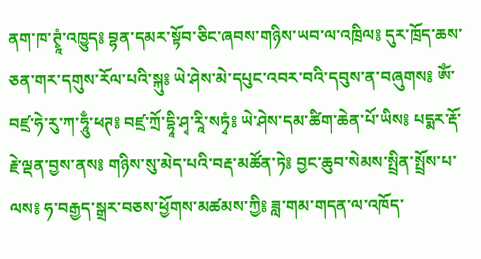ནག་ཁ་ཊྭཱཾ་འཁྱུད༔ བྷན་དམར་སྟོབ་ཅིང་ཞབས་གཉིས་ཡབ་ལ་འཁྲིལ༔ དུར་ཁྲོད་ཆས་ཅན་གར་དགུས་རོལ་པའི་སྐུ༔ ཡེ་ཤེས་མེ་དཔུང་འབར་བའི་དབུས་ན་བཞུགས༔ ཨོཾ་བཛྲ་ཧེ་རུ་ཀ་ཧཱུྃ་ཕཊ༔ བཛྲ་ཀྲོ་དྷཱི་ཤྭ་རཱི་སཏྭཾ༔ ཡེ་ཤེས་དམ་ཚིག་ཆེན་པོ་ཡིས༔ པདྨར་རྡོ་རྗེ་ལྡན་བྱས་ནས༔ གཉིས་སུ་མེད་པའི་བརྡ་མཚོན་ཏེ༔ བྱང་ཆུབ་སེམས་སྤྲིན་སྤྲོས་པ་ལས༔ ཧ་བརྒྱད་སྒྲར་བཅས་ཕྱོགས་མཚམས་ཀྱི༔ ཟླ་གམ་གདན་ལ་འཁོད་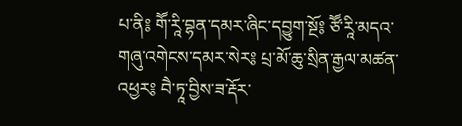པ་ནི༔ གཽ་རཱི་བྷན་དམར་ཞིང་དབྱུག་སྔོ༔ ཙཽ་རཱི་མདའ་གཞུ་འགེངས་དམར་སེར༔ པྲ་མོ་ཆུ་སྲིན་རྒྱལ་མཚན་འཕྱར༔ བཻ་ཏཱ་བྱིས་ཟ་རྡོར་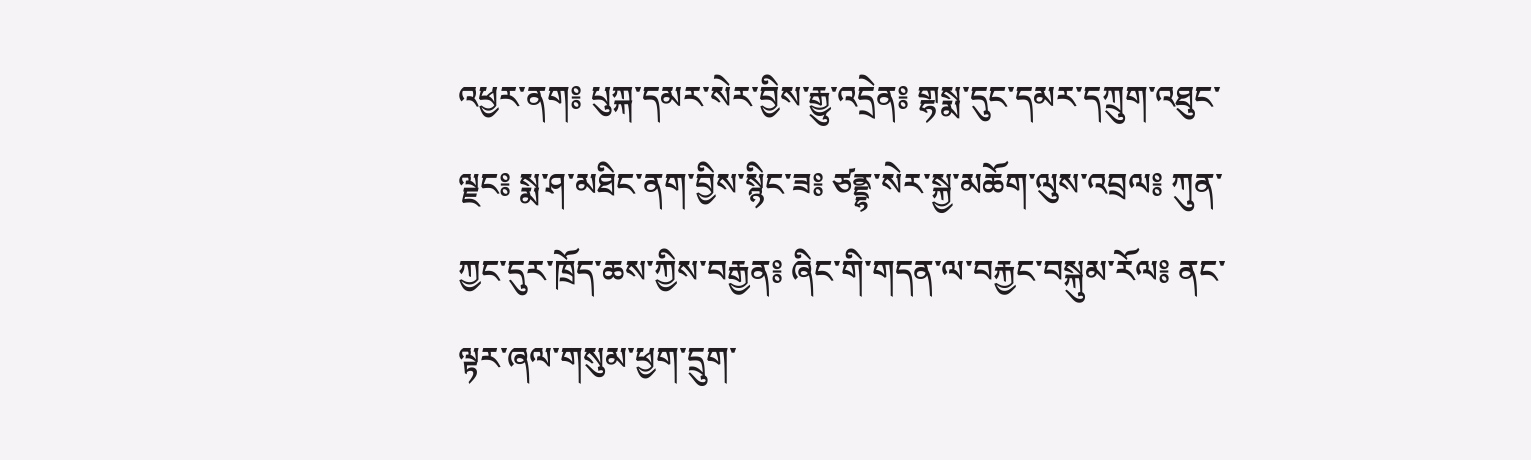འཕྱར་ནག༔ པུཀྐ་དམར་སེར་བྱིས་རྒྱུ་འདྲེན༔ གྷསྨ་དུང་དམར་དཀྲུག་འཐུང་ལྗང༔ སྨ་ཤ་མཐིང་ནག་བྱིས་སྙིང་ཟ༔ ཙནྡྷ་སེར་སྐྱ་མཆོག་ལུས་འབྲལ༔ ཀུན་ཀྱང་དུར་ཁྲོད་ཆས་ཀྱིས་བརྒྱན༔ ཞིང་གི་གདན་ལ་བརྐྱང་བསྐུམ་རོལ༔ ནང་ལྟར་ཞལ་གསུམ་ཕྱག་དྲུག་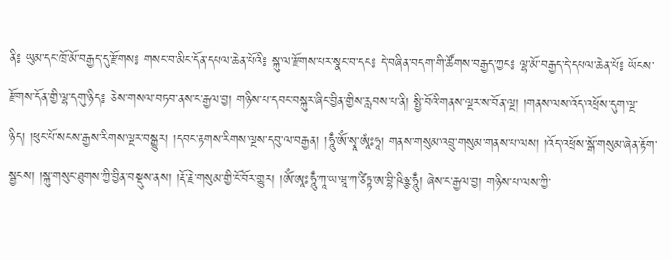ནི༔ ཡུམ་དང་ཁྲོ་མོ་བརྒྱད་དུ་རྫོགས༔ གསང་བ་མིང་དོན་དཔལ་ཆེན་པོའི༔ སྐུ་ལ་རྫོགས་པར་སྣང་བ་དང༔ དེ་བཞིན་བདག་གི་ཚོགས་བརྒྱད་ཀྱང༔ ལྷ་མོ་བརྒྱད་དེ་དཔལ་ཆེན་པོ༔ ཡོངས་རྫོགས་དོན་གྱི་ལྷ་དགུ་ཉིད༔ ཅེས་གསལ་བཏབ་ནས་ང་རྒྱལ་བྱ། གཉིས་པ་དབང་བསྐུར་ཞིང་བྱིན་གྱིས་རླབས་པ་ནི། སྤྱི་བོའི་གནས་ལྔར་ས་བོན་ལྔ། །གནས་ལས་འོད་འཕྲོས་དུག་ལྔ་ཉིད། །ཕུང་པོ་སངས་རྒྱས་རིགས་ལྔར་བསྒྱུར། །དབང་རྟགས་རིགས་ལྔས་དབུ་ལ་བརྒྱན། །ཧཱུྃ་ཨོཾ་སྭཱ་ཨཱཾཿཧཱ། གནས་གསུམ་འབྲུ་གསུམ་གནས་པ་ལས། །འོད་འཕྲོས་སྒོ་གསུམ་ཞེན་རྟོག་སྦྱངས། །སྐུ་གསུང་ཐུགས་ཀྱི་བྱིན་བསྡུས་ནས། །རྡོ་རྗེ་གསུམ་གྱི་ངོ་བོར་གྱུར། །ཨོཾ་ཨཱཿཧཱུྃ་ཀཱ་ཡ་ཝཱ་ཀ་ཙིཏྟ་ཨ་བྷི་ཥིཉྩ་ཧཱུྃ། ཞེས་ང་རྒྱལ་བྱ། གཉིས་པ་ལས་ཀྱི་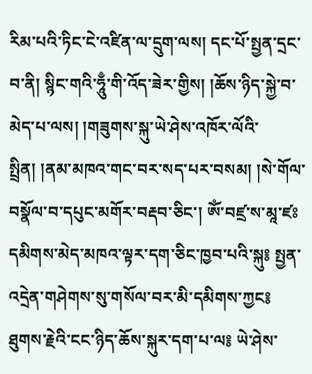རིམ་པའི་ཏིང་ངེ་འཛིན་ལ་དྲུག་ལས། དང་པོ་སྤྱན་དྲང་བ་ནི། སྙིང་གའི་ཧཱུྃ་གི་འོད་ཟེར་གྱིས། །ཆོས་ཉིད་སྐྱེ་བ་མེད་པ་ལས། །གཟུགས་སྐུ་ཡེ་ཤེས་འཁོར་ལོའི་སྤྲིན། །ནམ་མཁའ་གང་བར་སད་པར་བསམ། །སེ་གོལ་བསྣོལ་བ་དཔུང་མགོར་བརྡབ་ཅིང་། ཨོཾ་བཛྲ་ས་མཱ་ཛཿ དམིགས་མེད་མཁའ་ལྟར་དག་ཅིང་ཁྱབ་པའི་སྐུ༔ སྤྱན་འདྲེན་གཤེགས་སུ་གསོལ་བར་མི་དམིགས་ཀྱང༔ ཐུགས་རྗེའི་ངང་ཉིད་ཆོས་སྐུར་དག་པ་ལ༔ ཡེ་ཤེས་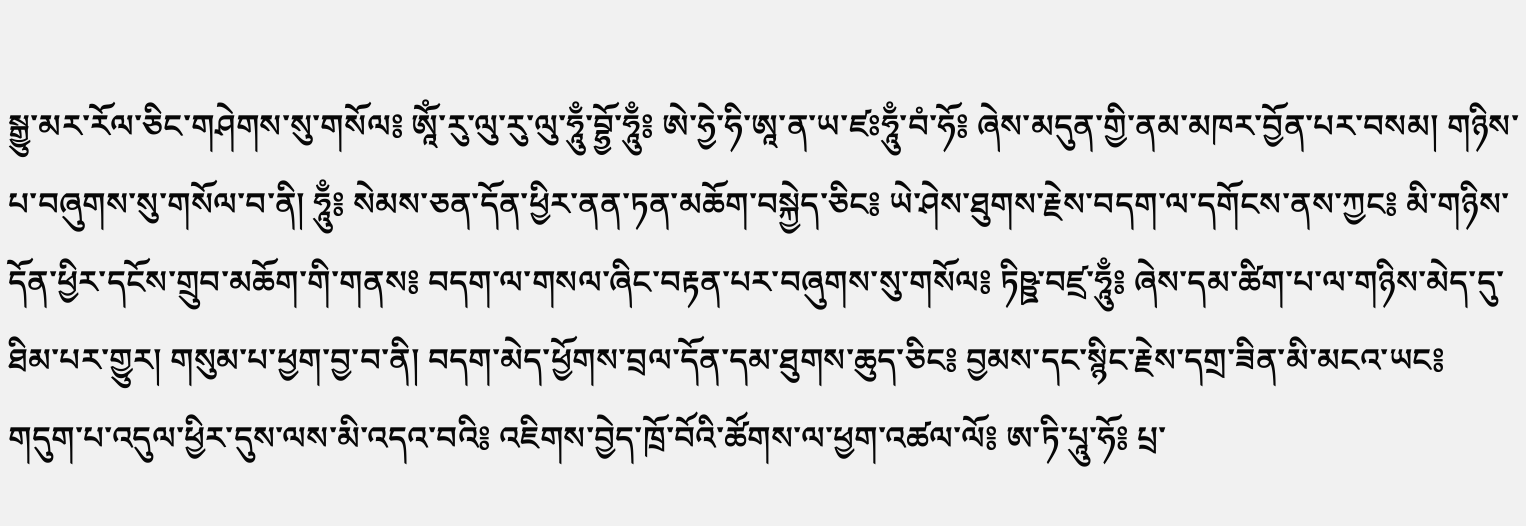སྒྱུ་མར་རོལ་ཅིང་གཤེགས་སུ་གསོལ༔ ཨཱོཾ་རུ་ལུ་རུ་ལུ་ཧཱུྃ་བྷྱོ་ཧཱུྃ༔ ཨེ་ཧྱེ་ཧི་ཨཱ་ན་ཡ་ཛཿཧཱུྃ་བཾ་ཧོ༔ ཞེས་མདུན་གྱི་ནམ་མཁར་བྱོན་པར་བསམ། གཉིས་པ་བཞུགས་སུ་གསོལ་བ་ནི། ཧཱུྃ༔ སེམས་ཅན་དོན་ཕྱིར་ནན་ཏན་མཆོག་བསྐྱེད་ཅིང༔ ཡེ་ཤེས་ཐུགས་རྗེས་བདག་ལ་དགོངས་ནས་ཀྱང༔ མི་གཉིས་དོན་ཕྱིར་དངོས་གྲུབ་མཆོག་གི་གནས༔ བདག་ལ་གསལ་ཞིང་བརྟན་པར་བཞུགས་སུ་གསོལ༔ ཏིཥྛ་བཛྲ་ཧཱུྃ༔ ཞེས་དམ་ཚིག་པ་ལ་གཉིས་མེད་དུ་ཐིམ་པར་གྱུར། གསུམ་པ་ཕྱག་བྱ་བ་ནི། བདག་མེད་ཕྱོགས་བྲལ་དོན་དམ་ཐུགས་ཆུད་ཅིང༔ བྱམས་དང་སྙིང་རྗེས་དགྲ་ཟིན་མི་མངའ་ཡང༔ གདུག་པ་འདུལ་ཕྱིར་དུས་ལས་མི་འདའ་བའི༔ འཇིགས་བྱེད་ཁྲོ་བོའི་ཚོགས་ལ་ཕྱག་འཚལ་ལོ༔ ཨ་ཏི་པཱུ་ཧོ༔ པྲ་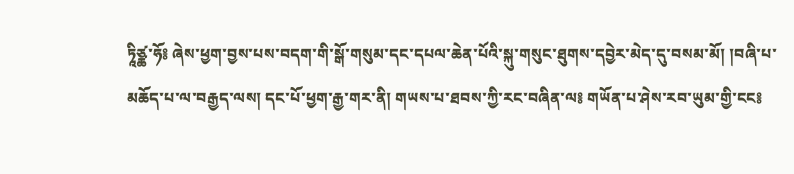ཏཱིཙྪ་ཧོ༔ ཞེས་ཕྱག་བྱས་པས་བདག་གི་སྒོ་གསུམ་དང་དཔལ་ཆེན་པོའི་སྐུ་གསུང་ཐུགས་དབྱེར་མེད་དུ་བསམ་མོ། །བཞི་པ་མཆོད་པ་ལ་བརྒྱད་ལས། དང་པོ་ཕྱག་རྒྱ་གར་ནི། གཡས་པ་ཐབས་ཀྱི་རང་བཞིན་ལ༔ གཡོན་པ་ཤེས་རབ་ཡུམ་གྱི་ངང༔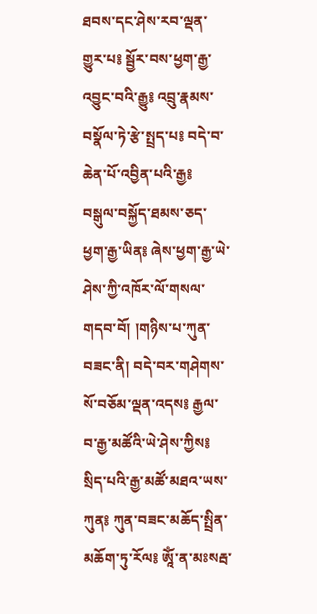ཐབས་དང་ཤེས་རབ་ལྡན་གྱུར་པ༔ སྦྱོར་བས་ཕྱག་རྒྱ་འབྱུང་བའི་རྒྱུ༔ འབྲུ་རྣམས་བསྣོལ་ཏེ་རྩེ་སྤྲད་པ༔ བདེ་བ་ཆེན་པོ་འབྱིན་པའི་རྒྱ༔ བསྒུལ་བསྐྱོད་ཐམས་ཅད་ཕྱག་རྒྱ་ཡིན༔ ཞེས་ཕྱག་རྒྱ་ཡེ་ཤེས་ཀྱི་འཁོར་ལོ་གསལ་གདབ་བོ། །གཉིས་པ་ཀུན་བཟང་ནི། བདེ་བར་གཤེགས་སོ་བཅོམ་ལྡན་འདས༔ རྒྱལ་བ་རྒྱ་མཚོའི་ཡེ་ཤེས་ཀྱིས༔ སྲིད་པའི་རྒྱ་མཚོ་མཐའ་ཡས་ཀུན༔ ཀུན་བཟང་མཆོད་སྤྲིན་མཆོག་ཏུ་རོལ༔ ཨཱོཾ་ན་མཿསརྦ་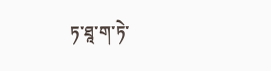ཏ་ཐཱ་ག་ཏེ་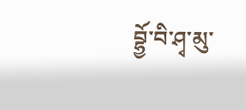བྷྱོ་བི་ཤྭ་མུ་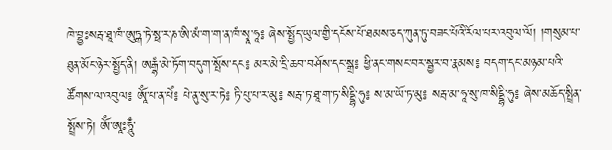ཁེ་བྷྱཿསརྦ་ཐཱ་ཁཾ་ཨུཏྒ་ཏེ་སྥ་ར་ཎ་ཨི་མཾ་ག་ག་ན་ཁཾ་སྭཱ་ཧཱ༔ ཞེས་སྤྱོད་ཡུལ་གྱི་དངོས་པོ་ཐམས་ཅད་ཀུན་ཏུ་བཟང་པོའི་རོལ་པར་འབུལ་ལོ། །གསུམ་པ་ཐུན་མོང་ཉེར་སྤྱོད་ནི། ཨརྒྷཾ་མེ་ཏོག་བདུག་སྤོས་དང༔ མར་མེ་དྲི་ཆབ་བཤོས་དང་སྒྲ༔ ཕྱི་ནང་གསང་བར་སྦྱར་བ་རྣམས༔ བདག་དང་མཉམ་པའི་ཚོགས་ལ་འབུལ༔ ཨཱོཾ་པ་ན་པེཾ༔ པེ་ནུ་སུ་ར་ཏེ༔ ཏི་པུ་པ་ར་མུ༔ སརྦ་ཏ་ཐཱ་ག་ཏ་སིདྡྷི་ཧུ༔ ས་མ་ཡོ་ཏ་མུ༔ སརྦ་མ་ཧཱ་སུ་ཁ་སིདྡྷི་ཧུ༔ ཞེས་མཆོད་སྤྲིན་སྤྲོས་ཏེ། ཨོཾ་ཨཱཿཧཱུྃ་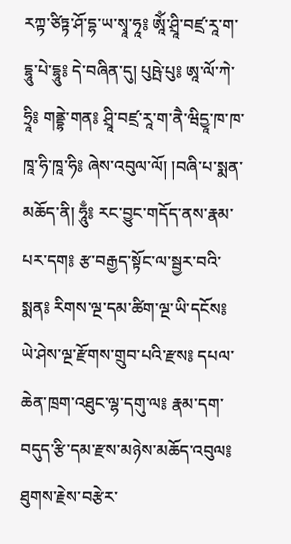རཀྟ་ཙིཏྟ་ཤོ་དྷ་ཡ་སྭཱ་ཧཱ༔ ཨཱོཾ་ཤྲཱི་བཛྲ་རཱ་ག་དྷཱུ་པེ་དྷཱུ༔ དེ་བཞིན་དུ། པུཥྤེ་པུ༔ ཨཱ་ལོ་ཀེ་ཧྲཱི༔ གནྡྷེ་གན༔ ཤྲཱི་བཛྲ་རཱ་ག་ནཻ་ཝིདྱཱ་ཁ་ཁ་ཁཱ་ཧི་ཁཱ་ཧི༔ ཞེས་འབུལ་ལོ། །བཞི་པ་སྨན་མཆོད་ནི། ཧཱུྃ༔ རང་བྱུང་གདོད་ནས་རྣམ་པར་དག༔ རྩ་བརྒྱད་སྟོང་ལ་སྦྱར་བའི་སྨན༔ རིགས་ལྔ་དམ་ཚིག་ལྔ་ཡི་དངོས༔ ཡེ་ཤེས་ལྔ་རྫོགས་གྲུབ་པའི་རྫས༔ དཔལ་ཆེན་ཁྲག་འཐུང་ལྷ་དགུ་ལ༔ རྣམ་དག་བདུད་རྩི་དམ་རྫས་མཉེས་མཆོད་འབུལ༔ ཐུགས་རྗེས་བརྩེར་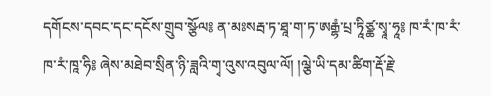དགོངས་དབང་དང་དངོས་གྲུབ་སྩོལ༔ ན་མཿསརྦ་ཏ་ཐཱ་ག་ཏ་ཨརྒྷཾ་པྲ་ཏཱིཙྪ་སྭཱ་ཧཱ༔ ཁ་རཾ་ཁ་རཾ་ཁ་རཾ་ཁཱ་ཧི༔ ཞེས་མཐེབ་སྲིན་ཉི་ཟླའི་གྭ་འུས་འབུལ་ལོ། །ལྕེ་ཡི་དམ་ཚིག་རྡོ་རྗེ་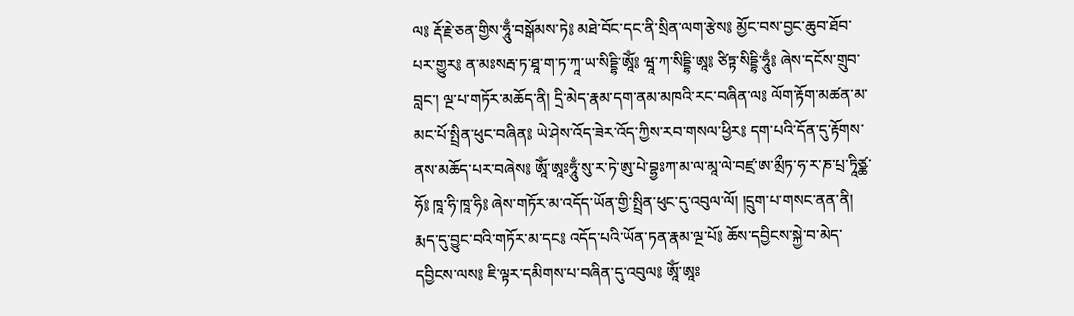ལ༔ རྡོ་རྗེ་ཅན་གྱིས་ཧཱུྃ་བསྒོམས་ཏེ༔ མཐེ་བོང་དང་ནི་སྲིན་ལག་རྩེས༔ མྱོང་བས་བྱང་ཆུབ་ཐོབ་པར་གྱུར༔ ན་མཿསརྦ་ཏ་ཐཱ་ག་ཏ་ཀཱ་ཡ་སིདྡྷི་ཨཱོཾ༔ ཝཱ་ཀ་སིདྡྷི་ཨཱ༔ ཙིཏྟ་སིདྡྷི་ཧཱུྃ༔ ཞེས་དངོས་གྲུབ་བླང་། ལྔ་པ་གཏོར་མཆོད་ནི། དྲི་མེད་རྣམ་དག་ནམ་མཁའི་རང་བཞིན་ལ༔ ལོག་རྟོག་མཚན་མ་མང་པོ་སྤྲིན་ཕུང་བཞིན༔ ཡེ་ཤེས་འོད་ཟེར་འོད་ཀྱིས་རབ་གསལ་ཕྱིར༔ དག་པའི་དོན་དུ་རྟོགས་ནས་མཆོད་པར་བཞེས༔ ཨཱོཾ་ཨཱཿཧཱུྃ་སུ་ར་ཏེ་ཨུ་པེ་བྷྱཿཀ་མ་ལ་མཱ་ལེ་བཛྲ་ཨ་མྲྀཏ་ཧ་ར་ཎ་པྲ་ཏཱིཙྪ་ཧོ༔ ཁཱ་ཧི་ཁཱ་ཧི༔ ཞེས་གཏོར་མ་འདོད་ཡོན་གྱི་སྤྲིན་ཕུང་དུ་འབུལ་ལོ། །དྲུག་པ་གསང་ནན་ནི། རྨད་དུ་བྱུང་བའི་གཏོར་མ་དང༔ འདོད་པའི་ཡོན་ཏན་རྣམ་ལྔ་པོ༔ ཆོས་དབྱིངས་སྐྱེ་བ་མེད་དབྱིངས་ལས༔ ཇི་ལྟར་དམིགས་པ་བཞིན་དུ་འབུལ༔ ཨཱོཾ་ཨཱཿ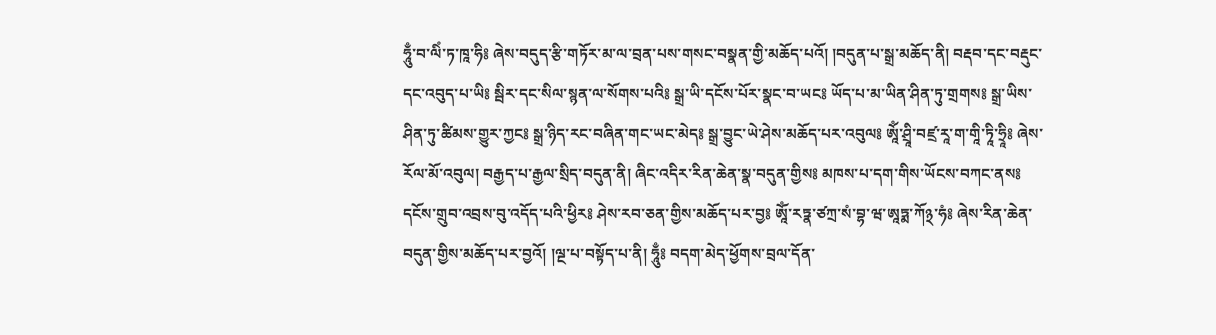ཧཱུྃ་བ་ལིཾ་ཏ་ཁཱ་ཧི༔ ཞེས་བདུད་རྩི་གཏོར་མ་ལ་བྲན་པས་གསང་བསྣན་གྱི་མཆོད་པའོ། །བདུན་པ་སྒྲ་མཆོད་ནི། བརྡབ་དང་བརྡུང་དང་འབུད་པ་ཡི༔ སྦིར་དང་སིལ་སྙན་ལ་སོགས་པའི༔ སྒྲ་ཡི་དངོས་པོར་སྣང་བ་ཡང༔ ཡོད་པ་མ་ཡིན་ཤིན་ཏུ་གྲགས༔ སྒྲ་ཡིས་ཤིན་ཏུ་ཚིམས་གྱུར་ཀྱང༔ སྒྲ་ཉིད་རང་བཞིན་གང་ཡང་མེད༔ སྒྲ་བྱུང་ཡེ་ཤེས་མཆོད་པར་འབུལ༔ ཨཱོཾ་ཤྲཱི་བཛྲ་རཱ་ག་གཱི་ཏཱི་ཧྲཱི༔ ཞེས་རོལ་མོ་འབུལ། བརྒྱད་པ་རྒྱལ་སྲིད་བདུན་ནི། ཞིང་འདིར་རིན་ཆེན་སྣ་བདུན་གྱིས༔ མཁས་པ་དག་གིས་ཡོངས་བཀང་ནས༔ དངོས་གྲུབ་འབྲས་བུ་འདོད་པའི་ཕྱིར༔ ཤེས་རབ་ཅན་གྱིས་མཆོད་པར་བྱ༔ ཨཱོཾ་རཏྣ་ཙཀྲ་སཾ་བྷ་ཝ་ཨཱཏྨ་ཀོ྅་ཧཾ༔ ཞེས་རིན་ཆེན་བདུན་གྱིས་མཆོད་པར་བྱའོ། །ལྔ་པ་བསྟོད་པ་ནི། ཧཱུྃ༔ བདག་མེད་ཕྱོགས་བྲལ་དོན་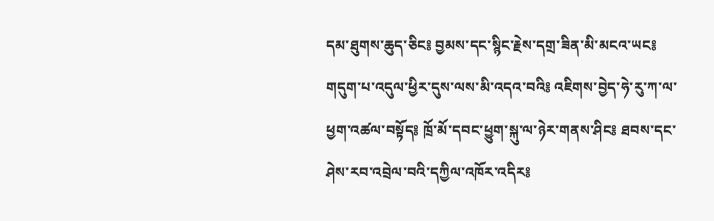དམ་ཐུགས་ཆུད་ཅིང༔ བྱམས་དང་སྙིང་རྗེས་དགྲ་ཟིན་མི་མངའ་ཡང༔ གདུག་པ་འདུལ་ཕྱིར་དུས་ལས་མི་འདའ་བའི༔ འཇིགས་བྱེད་ཧེ་རུ་ཀ་ལ་ཕྱག་འཚལ་བསྟོད༔ ཁྲོ་མོ་དབང་ཕྱུག་སྐུ་ལ་ཉེར་གནས་ཤིང༔ ཐབས་དང་ཤེས་རབ་འབྲེལ་བའི་དཀྱིལ་འཁོར་འདིར༔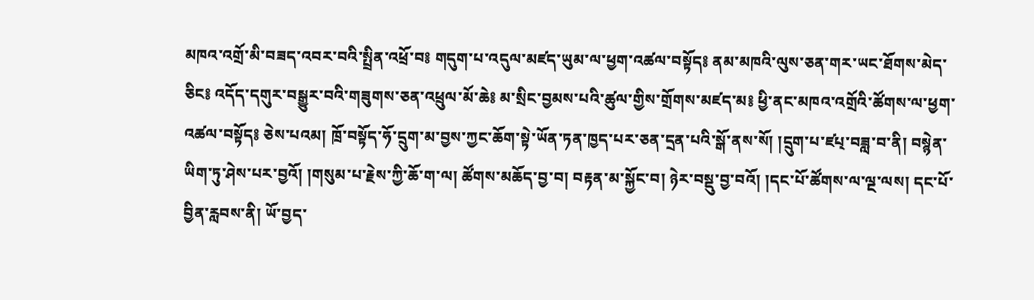མཁའ་འགྲོ་མི་བཟད་འབར་བའི་སྤྲིན་འཕྲོ་བ༔ གདུག་པ་འདུལ་མཛད་ཡུམ་ལ་ཕྱག་འཚལ་བསྟོད༔ ནམ་མཁའི་ལུས་ཅན་གར་ཡང་ཐོགས་མེད་ཅིང༔ འདོད་དགུར་བསྒྱུར་བའི་གཟུགས་ཅན་འཕྲུལ་མོ་ཆེ༔ མ་སྲིང་བྱམས་པའི་ཚུལ་གྱིས་གྲོགས་མཛད་མ༔ ཕྱི་ནང་མཁའ་འགྲོའི་ཚོགས་ལ་ཕྱག་འཚལ་བསྟོད༔ ཅེས་པའམ། ཁྲོ་བསྟོད་ཧོ་དྲུག་མ་བྱས་ཀྱང་ཆོག་སྟེ་ཡོན་ཏན་ཁྱད་པར་ཅན་དྲན་པའི་སྒོ་ནས་སོ། །དྲུག་པ་ཛཔ྄་བཟླ་བ་ནི། བསྙེན་ཡིག་ཏུ་ཤེས་པར་བྱའོ། །གསུམ་པ་རྗེས་ཀྱི་ཆོ་ག་ལ། ཚོགས་མཆོད་བྱ་བ། བརྟན་མ་སྐྱོང་བ། ཉེར་བསྡུ་བྱ་བའོ། །དང་པོ་ཚོགས་ལ་ལྔ་ལས། དང་པོ་བྱིན་རླབས་ནི། ཡོ་བྱད་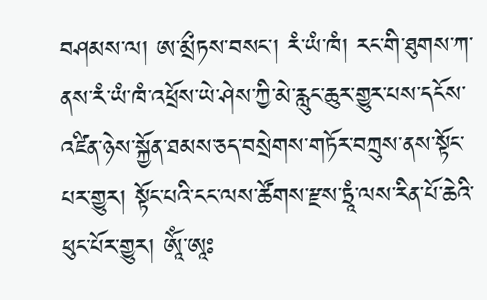བཤམས་ལ། ཨ་མྲྀཏས་བསང་། རཾ་ཡཾ་ཁཾ། རང་གི་ཐུགས་ཀ་ནས་རཾ་ཡཾ་ཁཾ་འཕྲོས་ཡེ་ཤེས་ཀྱི་མེ་རླུང་ཆུར་གྱུར་པས་དངོས་འཛིན་ཉེས་སྐྱོན་ཐམས་ཅད་བསྲེགས་གཏོར་བཀྲུས་ནས་སྟོང་པར་གྱུར། སྟོང་པའི་ངང་ལས་ཚོགས་རྫས་ཏྲཱཾ་ལས་རིན་པོ་ཆེའི་ཕུང་པོར་གྱུར། ཨཱོཾ་ཨཱཿ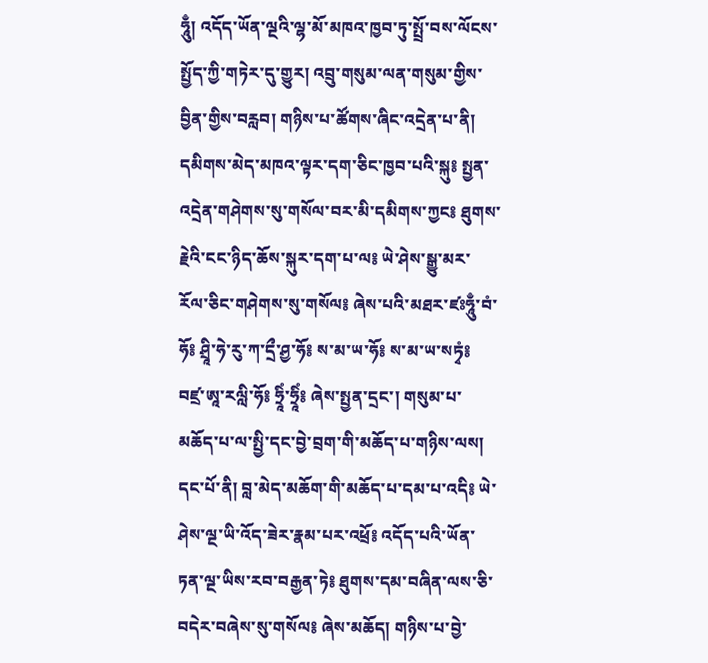ཧཱུྃ། འདོད་ཡོན་ལྔའི་ལྷ་མོ་མཁའ་ཁྱབ་ཏུ་སྤྲོ་བས་ལོངས་སྤྱོད་ཀྱི་གཏེར་དུ་གྱུར། འབྲུ་གསུམ་ལན་གསུམ་གྱིས་བྱིན་གྱིས་བརླབ། གཉིས་པ་ཚོགས་ཞིང་འདྲེན་པ་ནི། དམིགས་མེད་མཁའ་ལྟར་དག་ཅིང་ཁྱབ་པའི་སྐུ༔ སྤྱན་འདྲེན་གཤེགས་སུ་གསོལ་བར་མི་དམིགས་ཀྱང༔ ཐུགས་རྗེའི་ངང་ཉིད་ཆོས་སྐུར་དག་པ་ལ༔ ཡེ་ཤེས་སྒྱུ་མར་རོལ་ཅིང་གཤེགས་སུ་གསོལ༔ ཞེས་པའི་མཐར་ཛཿཧཱུྃ་བཾ་ཧོ༔ ཤྲཱི་ཧེ་རུ་ཀ་དྲྀ་ཤྱ་ཧོ༔ ས་མ་ཡ་ཧོ༔ ས་མ་ཡ་སཏྭཾ༔ བཛྲ་ཨཱ་རལླི་ཧོ༔ ཧྲཱིཾ་ཧྲཱིཾ༔ ཞེས་སྤྱན་དྲང་། གསུམ་པ་མཆོད་པ་ལ་སྤྱི་དང་བྱེ་བྲག་གི་མཆོད་པ་གཉིས་ལས། དང་པོ་ནི། བླ་མེད་མཆོག་གི་མཆོད་པ་དམ་པ་འདི༔ ཡེ་ཤེས་ལྔ་ཡི་འོད་ཟེར་རྣམ་པར་འཕྲོ༔ འདོད་པའི་ཡོན་ཏན་ལྔ་ཡིས་རབ་བརྒྱན་ཏེ༔ ཐུགས་དམ་བཞིན་ལས་ཅི་བདེར་བཞེས་སུ་གསོལ༔ ཞེས་མཆོད། གཉིས་པ་བྱེ་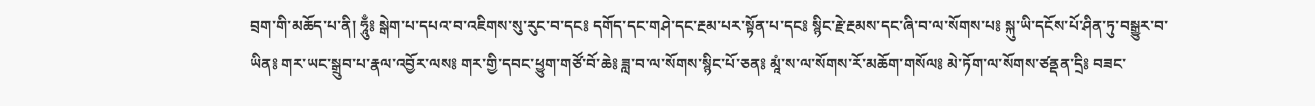བྲག་གི་མཆོད་པ་ནི། ཧཱུྃ༔ སྒེག་པ་དཔའ་བ་འཇིགས་སུ་རུང་བ་དང༔ དགོད་དང་གཤེ་དང་རྔམ་པར་སྟོན་པ་དང༔ སྙིང་རྗེ་རྔམས་དང་ཞི་བ་ལ་སོགས་པ༔ སྐུ་ཡི་དངོས་པོ་ཤིན་ཏུ་བསྒྱུར་བ་ཡིན༔ གར་ཡང་སྒྲུབ་པ་རྣལ་འབྱོར་ལས༔ གར་གྱི་དབང་ཕྱུག་གཙོ་བོ་ཆེ༔ ཟླ་བ་ལ་སོགས་སྙིང་པོ་ཅན༔ མཱཾ་ས་ལ་སོགས་རོ་མཆོག་གསོལ༔ མེ་ཏོག་ལ་སོགས་ཙནྡན་དྲི༔ བཟང་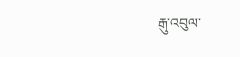རྒུ་འབུལ་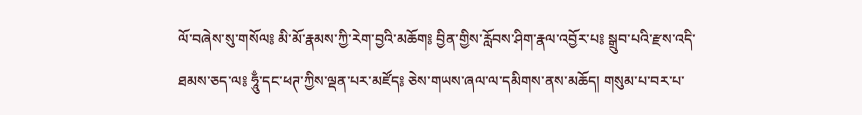ལོ་བཞེས་སུ་གསོལ༔ མི་མོ་རྣམས་ཀྱི་རེག་བྱའི་མཆོག༔ བྱིན་གྱིས་རློབས་ཤིག་རྣལ་འབྱོར་པ༔ སྒྲུབ་པའི་རྫས་འདི་ཐམས་ཅད་ལ༔ ཧཱུྃ་དང་ཕཊ་ཀྱིས་ལྡན་པར་མཛོད༔ ཅེས་གཡས་ཞལ་ལ་དམིགས་ནས་མཆོད། གསུམ་པ་བར་པ་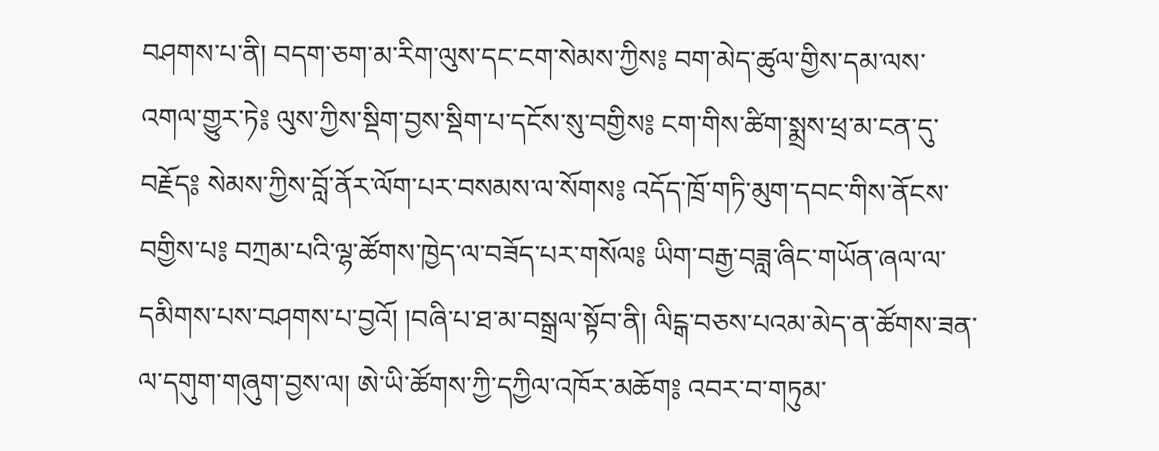བཤགས་པ་ནི། བདག་ཅག་མ་རིག་ལུས་དང་ངག་སེམས་ཀྱིས༔ བག་མེད་ཚུལ་གྱིས་དམ་ལས་འགལ་གྱུར་ཏེ༔ ལུས་ཀྱིས་སྡིག་བྱས་སྡིག་པ་དངོས་སུ་བགྱིས༔ ངག་གིས་ཚིག་སྨྲས་ཕྲ་མ་ངན་དུ་བརྗོད༔ སེམས་ཀྱིས་བློ་ནོར་ལོག་པར་བསམས་ལ་སོགས༔ འདོད་ཁྲོ་གཏི་མུག་དབང་གིས་ནོངས་བགྱིས་པ༔ བཀྲམ་པའི་ལྷ་ཚོགས་ཁྱེད་ལ་བཟོད་པར་གསོལ༔ ཡིག་བརྒྱ་བཟླ་ཞིང་གཡོན་ཞལ་ལ་དམིགས་པས་བཤགས་པ་བྱའོ། །བཞི་པ་ཐ་མ་བསྒྲལ་སྟོབ་ནི། ལིངྒ་བཅས་པའམ་མེད་ན་ཚོགས་ཟན་ལ་དགུག་གཞུག་བྱས་ལ། ཨེ་ཡི་ཚོགས་ཀྱི་དཀྱིལ་འཁོར་མཆོག༔ འབར་བ་གཏུམ་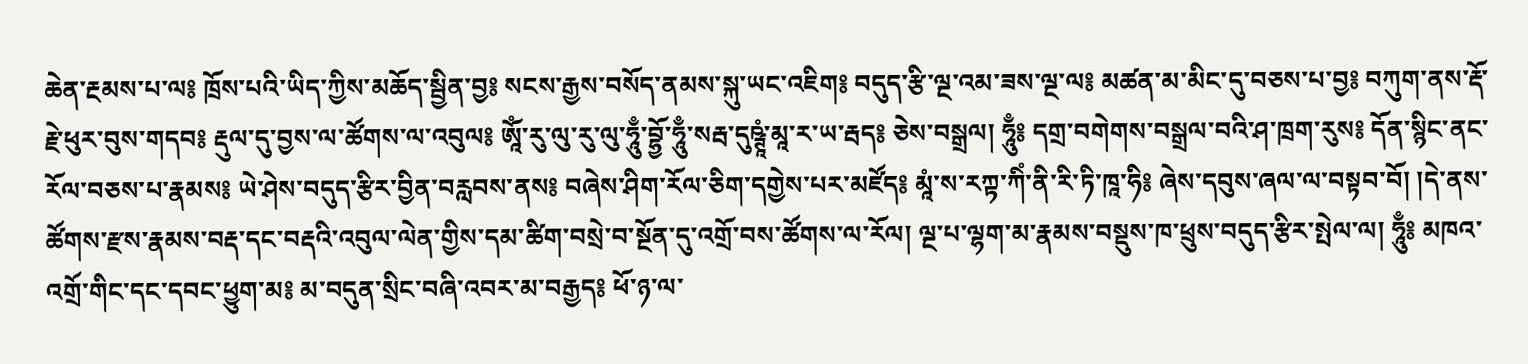ཆེན་རྔམས་པ་ལ༔ ཁྲོས་པའི་ཡིད་ཀྱིས་མཆོད་སྦྱིན་བྱ༔ སངས་རྒྱས་བསོད་ནམས་སྐུ་ཡང་འཇིག༔ བདུད་རྩི་ལྔ་འམ་ཟས་ལྔ་ལ༔ མཚན་མ་མིང་དུ་བཅས་པ་བྱ༔ བཀུག་ནས་རྡོ་རྗེ་ཕུར་བུས་གདབ༔ རྡུལ་དུ་བྱས་ལ་ཚོགས་ལ་འབུལ༔ ཨཱོཾ་རུ་ལུ་རུ་ལུ་ཧཱུྃ་བྷྱོ་ཧཱུྃ་སརྦ་དུཥྚཱཾ་མཱ་ར་ཡ་རྦད༔ ཅེས་བསྒྲལ། ཧཱུྃ༔ དགྲ་བགེགས་བསྒྲལ་བའི་ཤ་ཁྲག་རུས༔ དོན་སྙིང་ནང་རོལ་བཅས་པ་རྣམས༔ ཡེ་ཤེས་བདུད་རྩིར་བྱིན་བརླབས་ནས༔ བཞེས་ཤིག་རོལ་ཅིག་དགྱེས་པར་མཛོད༔ མཱཾ་ས་རཀྟ་ཀིཾ་ནི་རི་ཏི་ཁཱ་ཧི༔ ཞེས་དབུས་ཞལ་ལ་བསྟབ་བོ། །དེ་ནས་ཚོགས་རྫས་རྣམས་བརྡ་དང་བརྡའི་འབུལ་ལེན་གྱིས་དམ་ཚིག་བསྲེ་བ་སྔོན་དུ་འགྲོ་བས་ཚོགས་ལ་རོལ། ལྔ་པ་ལྷག་མ་རྣམས་བསྡུས་ཁ་ཕྲུས་བདུད་རྩིར་སྤེལ་ལ། ཧཱུྃ༔ མཁའ་འགྲོ་གིང་དང་དབང་ཕྱུག་མ༔ མ་བདུན་སྲིང་བཞི་འབར་མ་བརྒྱད༔ ཕོ་ཉ་ལ་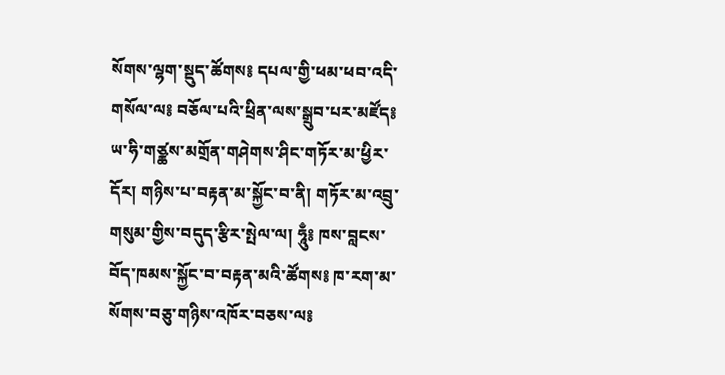སོགས་ལྷག་སྡུད་ཚོགས༔ དཔལ་གྱི་ཕམ་ཕབ་འདི་གསོལ་ལ༔ བཅོལ་པའི་ཕྲིན་ལས་སྒྲུབ་པར་མཛོད༔ ཡ་ཧི་གཙྪས་མགྲོན་གཤེགས་ཤིང་གཏོར་མ་ཕྱིར་དོར། གཉིས་པ་བརྟན་མ་སྐྱོང་བ་ནི། གཏོར་མ་འབྲུ་གསུམ་གྱིས་བདུད་རྩིར་སྤེལ་ལ། ཧཱུྃ༔ ཁས་བླངས་བོད་ཁམས་སྐྱོང་བ་བརྟན་མའི་ཚོགས༔ ཁ་རག་མ་སོགས་བཅུ་གཉིས་འཁོར་བཅས་ལ༔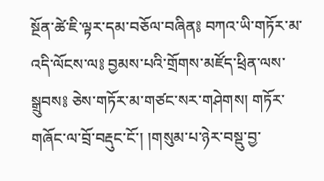སྔོན་ཚེ་ཇི་ལྟར་དམ་བཅོལ་བཞིན༔ བཀའ་ཡི་གཏོར་མ་འདི་ལོངས་ལ༔ བྱམས་པའི་གྲོགས་མཛོད་ཕྲིན་ལས་སྒྲུབས༔ ཅེས་གཏོར་མ་གཙང་སར་གཤེགས། གཏོར་གཞོང་ལ་བྲོ་བརྡུང་ངོ་། །གསུམ་པ་ཉེར་བསྡུ་བྱ་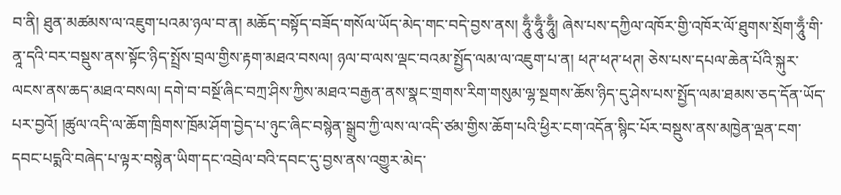བ་ནི། ཐུན་མཚམས་ལ་འཇུག་པའམ་ཉལ་བ་ན། མཆོད་བསྟོད་བཟོད་གསོལ་ཡོད་མེད་གང་བདེ་བྱས་ནས། ཧཱུྃ་ཧཱུྃ་ཧཱུྃ། ཞེས་པས་དཀྱིལ་འཁོར་གྱི་འཁོར་ལོ་ཐུགས་སྲོག་ཧཱུྃ་གི་ནཱ་དའི་བར་བསྡུས་ནས་སྟོང་ཉིད་སྤྲོས་བྲལ་གྱིས་རྟག་མཐའ་བསལ། ཉལ་བ་ལས་ལྡང་བའམ་སྤྱོད་ལམ་ལ་འཇུག་པ་ན། ཕཊ་ཕཊ་ཕཊ། ཅེས་པས་དཔལ་ཆེན་པོའི་སྐུར་ལངས་ནས་ཆད་མཐའ་བསལ། དགེ་བ་བསྔོ་ཞིང་བཀྲ་ཤིས་ཀྱིས་མཐའ་བརྒྱན་ནས་སྣང་གྲགས་རིག་གསུམ་ལྷ་སྔགས་ཆོས་ཉིད་དུ་ཤེས་པས་སྤྱོད་ལམ་ཐམས་ཅད་དོན་ཡོད་པར་བྱའོ། །ཚུལ་འདི་ལ་ཆོག་ཁྲིགས་ཁྲོམ་ཤོག་བྱེད་པ་ཉུང་ཞིང་བསྙེན་སྒྲུབ་ཀྱི་ལས་ལ་འདི་ཙམ་གྱིས་ཆོག་པའི་ཕྱིར་ངག་འདོན་སྙིང་པོར་བསྡུས་ནས་མཁྱེན་ལྡན་ངག་དབང་པདྨའི་བཞེད་པ་ལྟར་བསྙེན་ཡིག་དང་འབྲེལ་བའི་དབང་དུ་བྱས་ནས་འགྱུར་མེད་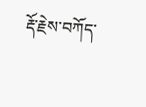རྡོ་རྗེས་བཀོད་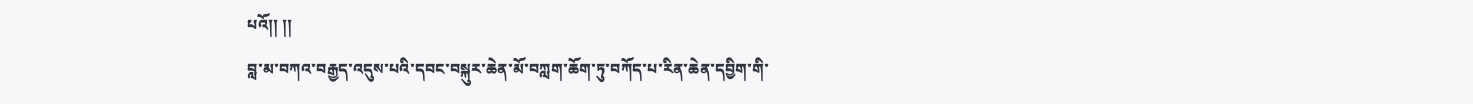པའོ།། །།
བླ་མ་བཀའ་བརྒྱད་འདུས་པའི་དབང་བསྐུར་ཆེན་མོ་བཀླག་ཆོག་ཏུ་བཀོད་པ་རིན་ཆེན་དབྱིག་གི་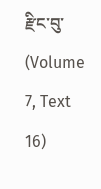རྫིང་བུ་ (Volume 7, Text 16)